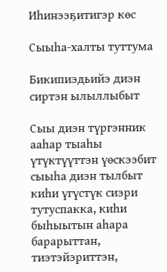Иһинээҕитигэр көс

Сыыһа-халты туттума

Бикипиэдьийэ диэн сиртэн ылыллыбыт

Сыы диэн түргэнник ааһар тыаһы үтүктүүттэн үөскээбит сыыһа диэн тылбыт киһи үгүстүк сиэри тутуспакка, киһи быһыытын аһара барарыттан, тиэтэйэриттэн,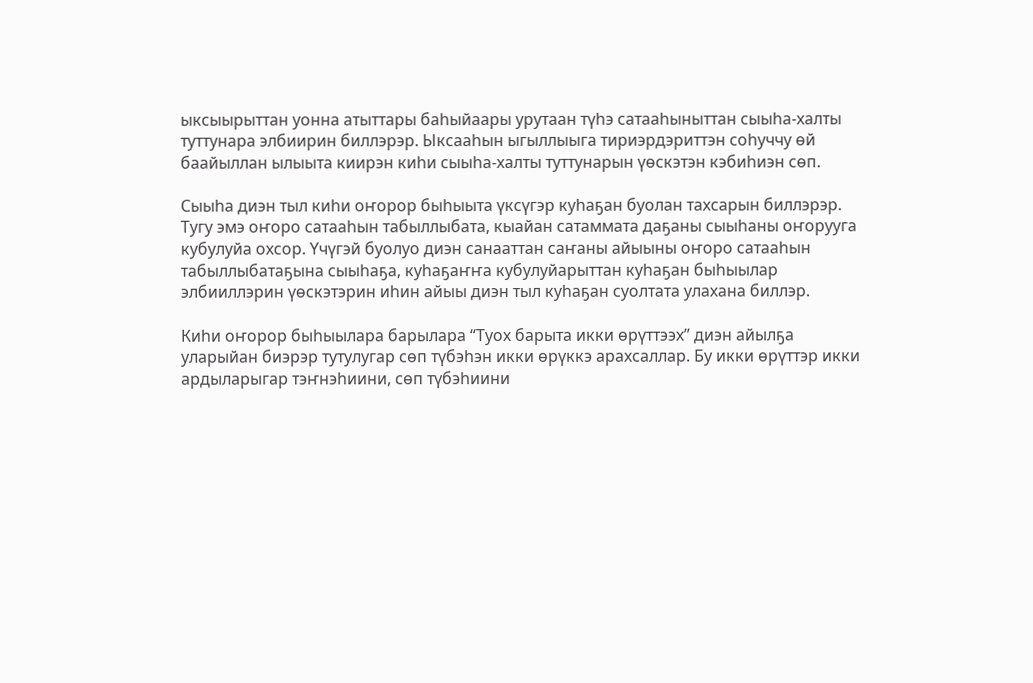ыксыырыттан уонна атыттары баһыйаары урутаан түһэ сатааһыныттан сыыһа-халты туттунара элбиирин биллэрэр. Ыксааһын ыгыллыыга тириэрдэриттэн соһуччу өй баайыллан ылыыта киирэн киһи сыыһа-халты туттунарын үөскэтэн кэбиһиэн сөп.

Сыыһа диэн тыл киһи оҥорор быһыыта үксүгэр куһаҕан буолан тахсарын биллэрэр. Тугу эмэ оҥоро сатааһын табыллыбата, кыайан сатаммата даҕаны сыыһаны оҥорууга кубулуйа охсор. Үчүгэй буолуо диэн санааттан саҥаны айыыны оҥоро сатааһын табыллыбатаҕына сыыһаҕа, куһаҕаҥҥа кубулуйарыттан куһаҕан быһыылар элбииллэрин үөскэтэрин иһин айыы диэн тыл куһаҕан суолтата улахана биллэр.

Киһи оҥорор быһыылара барылара “Туох барыта икки өрүттээх” диэн айылҕа уларыйан биэрэр тутулугар сөп түбэһэн икки өрүккэ арахсаллар. Бу икки өрүттэр икки ардыларыгар тэҥнэһиини, сөп түбэһиини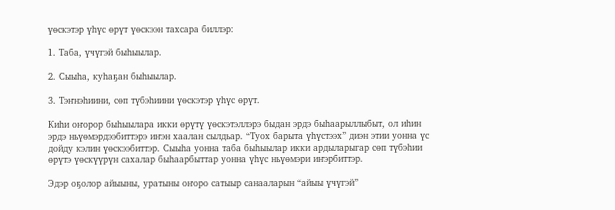үөскэтэр үһүс өрүт үөскээн тахсара биллэр:

1. Таба, үчүгэй быһыылар.

2. Сыыһа, куһаҕан быһыылар.

3. Тэҥнэһиини, сөп түбэһиини үөскэтэр үһүс өрүт.

Киһи оҥорор быһыылара икки өрүтү үөскэтэллэрэ быдан эрдэ быһаарыллыбыт, ол иһин эрдэ ньүөмэрдээбиттэрэ иҥэн хаалан сылдьар. “Туох барыта үһүстээх” диэн этии уонна үс дойду кэлин үөскээбиттэр. Сыыһа уонна таба быһыылар икки ардыларыгар сөп түбэһии өрүтэ үөскүүрүн сахалар быһаарбыттар уонна үһүс ньүөмэри иҥэрбиттэр.

Эдэр оҕолор айыыны, уратыны оҥоро сатыыр санааларын “айыы үчүгэй”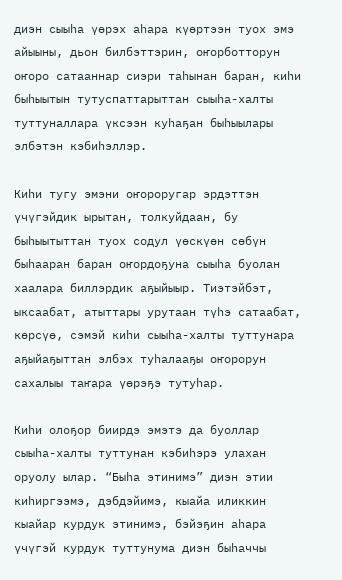диэн сыыһа үөрэх аһара күөртээн туох эмэ айыыны, дьон билбэттэрин, оҥорботторун оҥоро сатааннар сиэри таһынан баран, киһи быһыытын тутуспаттарыттан сыыһа-халты туттуналлара үксээн куһаҕан быһыылары элбэтэн кэбиһэллэр.

Киһи тугу эмэни оҥороругар эрдэттэн үчүгэйдик ырытан, толкуйдаан, бу быһыытыттан туох содул үөскүөн сөбүн быһааран баран оҥордоҕуна сыыһа буолан хаалара биллэрдик аҕыйыыр. Тиэтэйбэт, ыксаабат, атыттары урутаан түһэ сатаабат, көрсүө, сэмэй киһи сыыһа-халты туттунара аҕыйаҕыттан элбэх туһалааҕы оҥорорун сахалыы таҥара үөрэҕэ тутуһар.

Киһи олоҕор биирдэ эмэтэ да буоллар сыыһа-халты туттунан кэбиһэрэ улахан оруолу ылар. “Быһа этинимэ” диэн этии киһиргээмэ, дэбдэйимэ, кыайа иликкин кыайар курдук этинимэ, бэйэҕин аһара үчүгэй курдук туттунума диэн быһаччы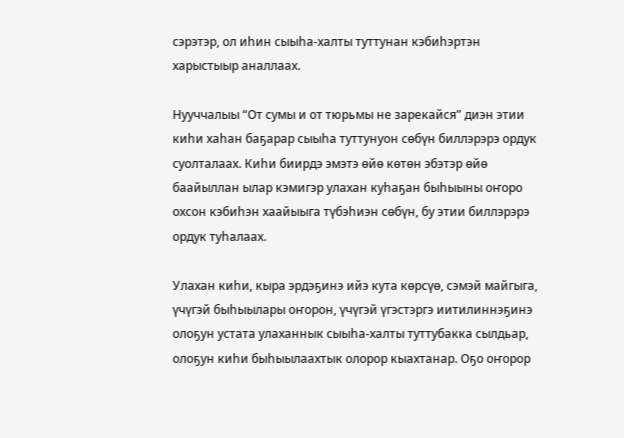сэрэтэр, ол иһин сыыһа-халты туттунан кэбиһэртэн харыстыыр аналлаах.

Нууччалыы “От сумы и от тюрьмы не зарекайся” диэн этии киһи хаһан баҕарар сыыһа туттунуон сөбүн биллэрэрэ ордук суолталаах. Киһи биирдэ эмэтэ өйө көтөн эбэтэр өйө баайыллан ылар кэмигэр улахан куһаҕан быһыыны оҥоро охсон кэбиһэн хаайыыга түбэһиэн сөбүн, бу этии биллэрэрэ ордук туһалаах.

Улахан киһи, кыра эрдэҕинэ ийэ кута көрсүө, сэмэй майгыга, үчүгэй быһыылары оҥорон, үчүгэй үгэстэргэ иитилиннэҕинэ олоҕун устата улаханнык сыыһа-халты туттубакка сылдьар, олоҕун киһи быһыылаахтык олорор кыахтанар. Оҕо оҥорор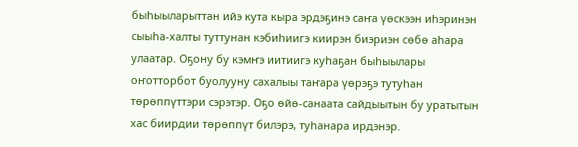быһыыларыттан ийэ кута кыра эрдэҕинэ саҥа үөскээн иһэринэн сыыһа-халты туттунан кэбиһиигэ киирэн биэриэн сөбө аһара улаатар. Оҕону бу кэмҥэ иитиигэ куһаҕан быһыылары оҥотторбот буолууну сахалыы таҥара үөрэҕэ тутуһан төрөппүттэри сэрэтэр. Оҕо өйө-санаата сайдыытын бу уратытын хас биирдии төрөппүт билэрэ, туһанара ирдэнэр.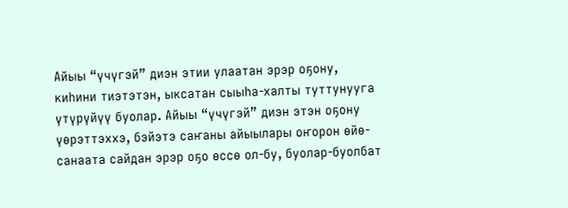Айыы “үчүгэй” диэн этии улаатан эрэр оҕону, киһини тиэтэтэн, ыксатан сыыһа-халты туттунууга үтүрүйүү буолар. Айыы “үчүгэй” диэн этэн оҕону үөрэттэххэ, бэйэтэ саҥаны айыылары оҥорон өйө-санаата сайдан эрэр оҕо өссө ол-бу, буолар-буолбат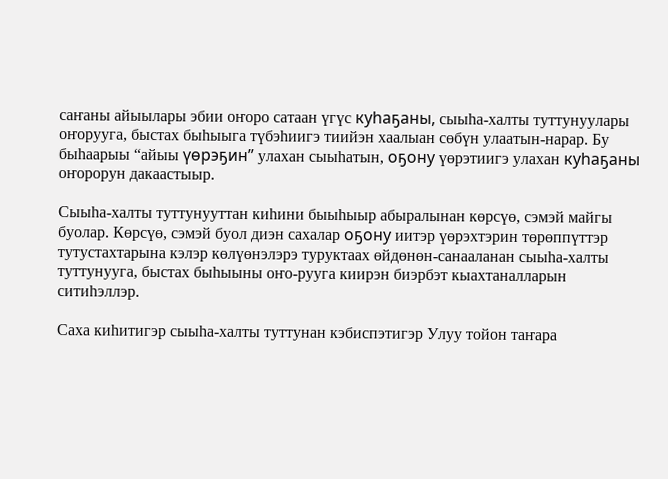саҥаны айыылары эбии оҥоро сатаан үгүс куһаҕаны, сыыһа-халты туттунуулары оҥорууга, быстах быһыыга түбэһиигэ тиийэн хаалыан сөбүн улаатын-нарар. Бу быһаарыы “айыы үөрэҕин” улахан сыыһатын, оҕону үөрэтиигэ улахан куһаҕаны оҥорорун дакаастыыр.

Сыыһа-халты туттунууттан киһини быыһыыр абыралынан көрсүө, сэмэй майгы буолар. Көрсүө, сэмэй буол диэн сахалар оҕону иитэр үөрэхтэрин төрөппүттэр тутустахтарына кэлэр көлүөнэлэрэ туруктаах өйдөнөн-санааланан сыыһа-халты туттунууга, быстах быһыыны оҥо-рууга киирэн биэрбэт кыахтаналларын ситиһэллэр.

Саха киһитигэр сыыһа-халты туттунан кэбиспэтигэр Улуу тойон таҥара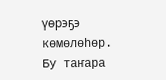үөрэҕэ көмөлөһөр. Бу таҥара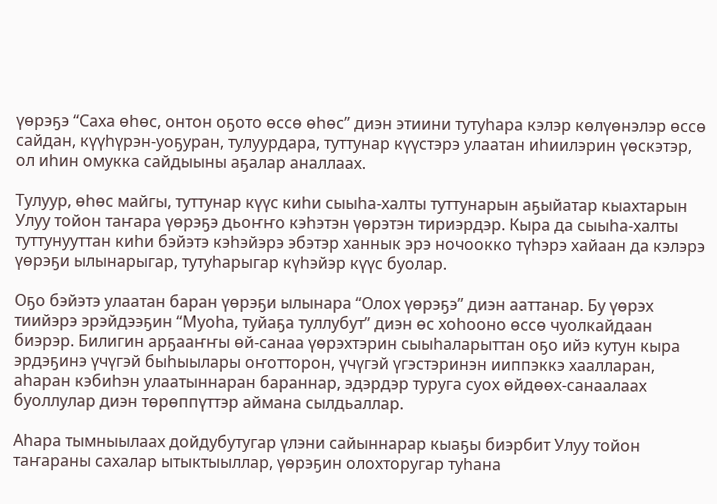үөрэҕэ “Саха өһөс, онтон оҕото өссө өһөс” диэн этиини тутуһара кэлэр көлүөнэлэр өссө сайдан, күүһүрэн-уоҕуран, тулуурдара, туттунар күүстэрэ улаатан иһиилэрин үөскэтэр, ол иһин омукка сайдыыны аҕалар аналлаах.

Тулуур, өһөс майгы, туттунар күүс киһи сыыһа-халты туттунарын аҕыйатар кыахтарын Улуу тойон таҥара үөрэҕэ дьоҥҥо кэһэтэн үөрэтэн тириэрдэр. Кыра да сыыһа-халты туттунууттан киһи бэйэтэ кэһэйэрэ эбэтэр ханнык эрэ ночоокко түһэрэ хайаан да кэлэрэ үөрэҕи ылынарыгар, тутуһарыгар күһэйэр күүс буолар.

Оҕо бэйэтэ улаатан баран үөрэҕи ылынара “Олох үөрэҕэ” диэн ааттанар. Бу үөрэх тиийэрэ эрэйдээҕин “Муоһа, туйаҕа туллубут” диэн өс хоһооно өссө чуолкайдаан биэрэр. Билигин арҕааҥҥы өй-санаа үөрэхтэрин сыыһаларыттан оҕо ийэ кутун кыра эрдэҕинэ үчүгэй быһыылары оҥотторон, үчүгэй үгэстэринэн ииппэккэ хаалларан, аһаран кэбиһэн улаатыннаран бараннар, эдэрдэр туруга суох өйдөөх-санаалаах буоллулар диэн төрөппүттэр аймана сылдьаллар.

Аһара тымныылаах дойдубутугар үлэни сайыннарар кыаҕы биэрбит Улуу тойон таҥараны сахалар ытыктыыллар, үөрэҕин олохторугар туһана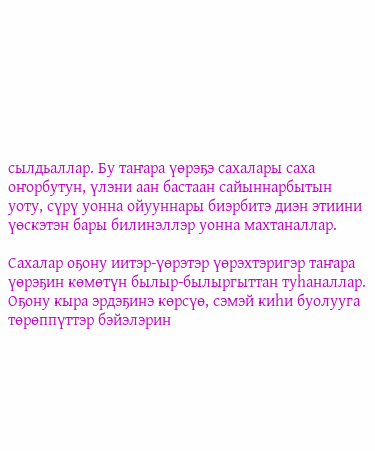сылдьаллар. Бу таҥара үөрэҕэ сахалары саха оҥорбутун, үлэни аан бастаан сайыннарбытын уоту, сүрү уонна ойууннары биэрбитэ диэн этиини үөскэтэн бары билинэллэр уонна махтаналлар.

Сахалар оҕону иитэр-үөрэтэр үөрэхтэригэр таҥара үөрэҕин көмөтүн былыр-былыргыттан туһаналлар. Оҕону кыра эрдэҕинэ көрсүө, сэмэй киһи буолууга төрөппүттэр бэйэлэрин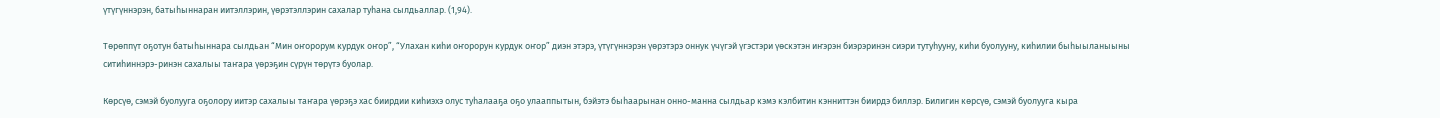үтүгүннэрэн, батыһыннаран иитэллэрин, үөрэтэллэрин сахалар туһана сылдьаллар. (1,94).

Төрөппүт оҕотун батыһыннара сылдьан “Мин оҥорорум курдук оҥор”, “Улахан киһи оҥорорун курдук оҥор” диэн этэрэ, үтүгүннэрэн үөрэтэрэ оннук үчүгэй үгэстэри үөскэтэн иҥэрэн биэрэринэн сиэри тутуһууну, киһи буолууну, киһилии быһыыланыыны ситиһиннэрэ-ринэн сахалыы таҥара үөрэҕин сүрүн төрүтэ буолар.

Көрсүө, сэмэй буолууга оҕолору иитэр сахалыы таҥара үөрэҕэ хас биирдии киһиэхэ олус туһалааҕа оҕо улааппытын, бэйэтэ быһаарынан онно-манна сылдьар кэмэ кэлбитин кэнниттэн биирдэ биллэр. Билигин көрсүө, сэмэй буолууга кыра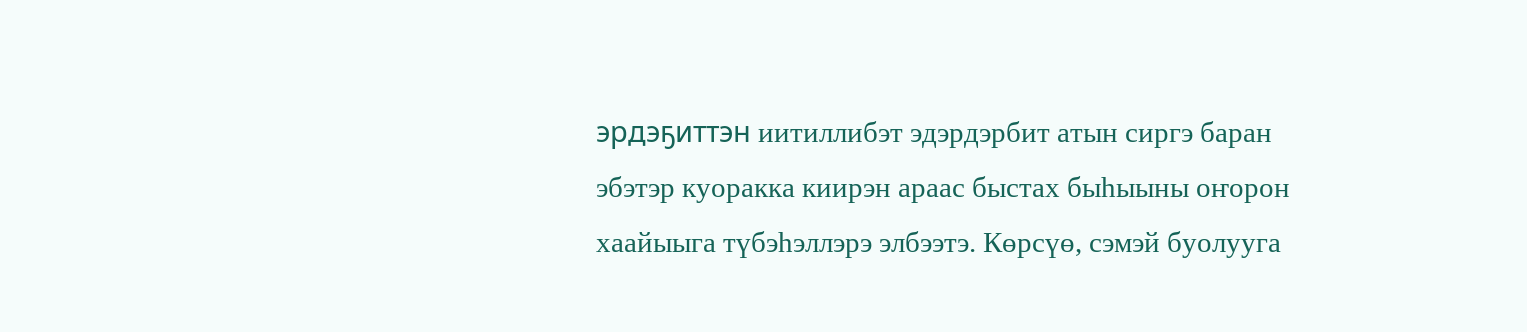эрдэҕиттэн иитиллибэт эдэрдэрбит атын сиргэ баран эбэтэр куоракка киирэн араас быстах быһыыны оҥорон хаайыыга түбэһэллэрэ элбээтэ. Көрсүө, сэмэй буолууга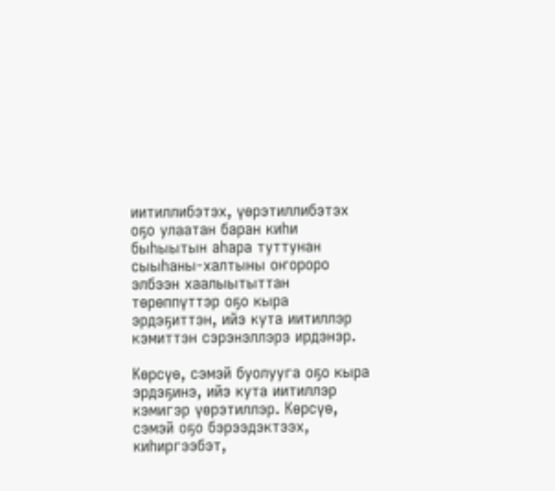иитиллибэтэх, үөрэтиллибэтэх оҕо улаатан баран киһи быһыытын аһара туттунан сыыһаны-халтыны оҥороро элбээн хаалыытыттан төрөппүттэр оҕо кыра эрдэҕиттэн, ийэ кута иитиллэр кэмиттэн сэрэнэллэрэ ирдэнэр.

Көрсүө, сэмэй буолууга оҕо кыра эрдэҕинэ, ийэ кута иитиллэр кэмигэр үөрэтиллэр. Көрсүө, сэмэй оҕо бэрээдэктээх, киһиргээбэт,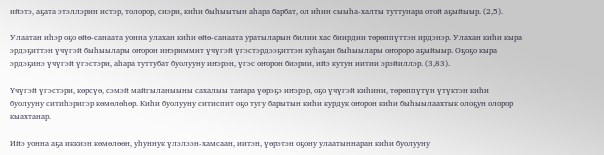ийэтэ, аҕата этэллэрин истэр, толорор, сиэри, киһи быһыытын аһара барбат, ол иһин сыыһа-халты туттунара отой аҕыйыыр. (2,5).

Улаатан иһэр оҕо өйө-санаата уонна улахан киһи өйө-санаата уратыларын билии хас биирдии төрөппүттэн ирдэнэр. Улахан киһи кыра эрдэҕиттэн үчүгэй быһыылары оҥорон иҥэриммит үчүгэй үгэстэрдээҕиттэн куһаҕан быһыылары оҥороро аҕыйыыр. Оҕоҕо кыра эрдэҕинэ үчүгэй үгэстэри, аһара туттубат буолууну иҥэрэн, үгэс оҥорон биэрии, ийэ кутун иитии эрэйиллэр. (3,83).

Үчүгэй үгэстэри, көрсүө, сэмэй майгыланыыны сахалыы таҥара үөрэҕэ иҥэрэр, оҕо үчүгэй киһини, төрөппүтүн үтүктэн киһи буолууну ситиһэригэр көмөлөһөр. Киһи буолууну ситиспит оҕо тугу барытын киһи курдук оҥорон киһи быһыылаахтык олоҕун олорор кыахтанар.

Ийэ уонна аҕа иккиэн көмөлөөн, уһуннук үлэлээн-хамсаан, иитэн, үөрэтэн оҕону улаатыннаран киһи буолууну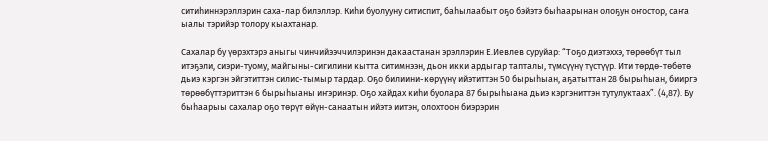ситиһиннэрэллэрин саха-лар билэллэр. Киһи буолууну ситиспит, баһылаабыт оҕо бэйэтэ быһаарынан олоҕун оҥостор, саҥа ыалы тэрийэр толору кыахтанар.

Сахалар бу үөрэхтэрэ аныгы чинчийээччилэринэн дакаастанан эрэллэрин Е.Иевлев суруйар: “Тоҕо диэтэххэ, төрөөбүт тыл итэҕэли, сиэри-туому, майгыны-сигилини кытта ситимнээн, дьон икки ардыгар тапталы, түмсүүнү түстүүр. Ити төрдө-төбөтө дьиэ кэргэн эйгэтиттэн силис-тымыр тардар. Оҕо билиини-көрүүнү ийэтиттэн 50 бырыһыан, аҕатыттан 28 бырыһыан, бииргэ төрөөбүттэриттэн 6 бырыһыаны иҥэринэр. Оҕо хайдах киһи буолара 87 бырыһыана дьиэ кэргэниттэн тутулуктаах”. (4,87). Бу быһаарыы сахалар оҕо төрүт өйүн-санаатын ийэтэ иитэн, олохтоон биэрэрин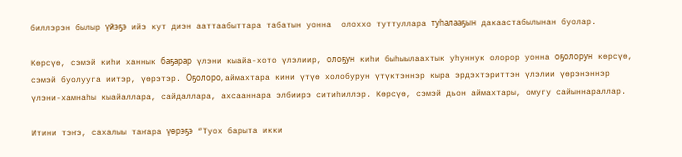биллэрэн былыр үйэҕэ ийэ кут диэн ааттаабыттара табатын уонна  олоххо туттуллара туһалааҕын дакаастабылынан буолар.

Көрсүө, сэмэй киһи ханнык баҕарар үлэни кыайа-хото үлэлиир, олоҕун киһи быһыылаахтык уһуннук олорор уонна оҕолорун көрсүө, сэмэй буолууга иитэр, үөрэтэр. Оҕолоро, аймахтара кини үтүө холобурун үтүктэннэр кыра эрдэхтэриттэн үлэлии үөрэнэннэр үлэни-хамнаһы кыайаллара, сайдаллара, ахсааннара элбиирэ ситиһиллэр. Көрсүө, сэмэй дьон аймахтары, омугу сайыннараллар.

Итини тэҥэ, сахалыы таҥара үөрэҕэ “Туох барыта икки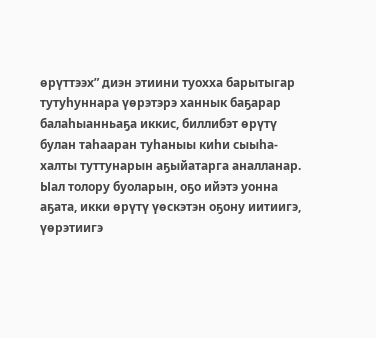өрүттээх” диэн этиини туохха барытыгар тутуһуннара үөрэтэрэ ханнык баҕарар балаһыанньаҕа иккис, биллибэт өрүтү булан таһааран туһаныы киһи сыыһа-халты туттунарын аҕыйатарга аналланар. Ыал толору буоларын, оҕо ийэтэ уонна аҕата, икки өрүтү үөскэтэн оҕону иитиигэ, үөрэтиигэ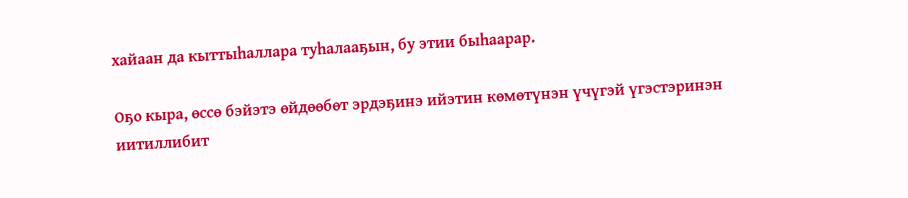хайаан да кыттыһаллара туһалааҕын, бу этии быһаарар.

Оҕо кыра, өссө бэйэтэ өйдөөбөт эрдэҕинэ ийэтин көмөтүнэн үчүгэй үгэстэринэн иитиллибит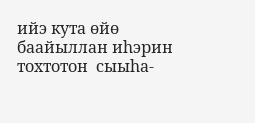ийэ кута өйө баайыллан иһэрин тохтотон  сыыһа-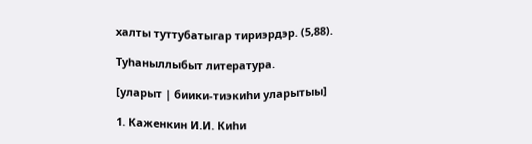халты туттубатыгар тириэрдэр. (5,88).

Туһаныллыбыт литература.

[уларыт | биики-тиэкиһи уларытыы]

1. Каженкин И.И. Киһи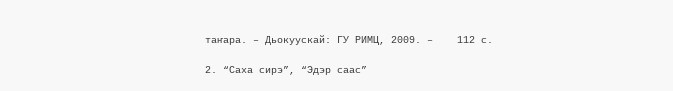таҥара. – Дьокуускай: ГУ РИМЦ, 2009. –    112 с.

2. “Саха сирэ”, “Эдэр саас”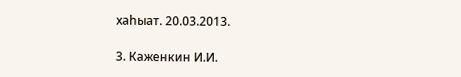хаһыат. 20.03.2013.

3. Каженкин И.И.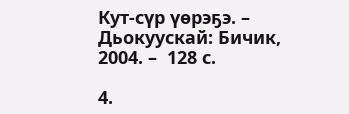Кут-сүр үөрэҕэ. – Дьокуускай: Бичик, 2004. –  128 с.

4.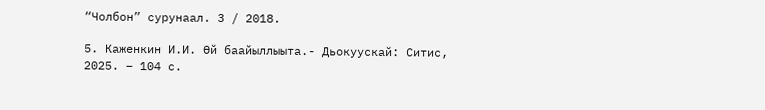“Чолбон” сурунаал. 3 / 2018.

5. Каженкин И.И. Өй баайыллыыта.- Дьокуускай: Ситис, 2025. – 104 с.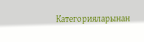Категорияларынан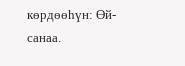көрдөөһүн: Өй-санаа.